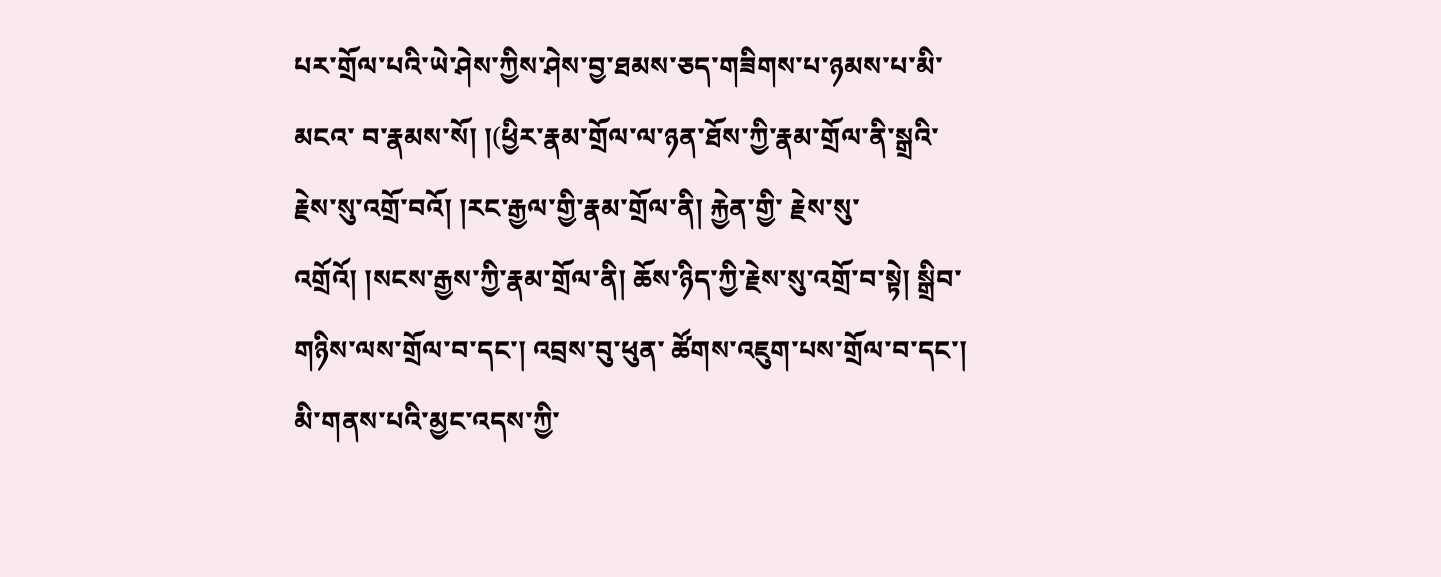པར་གྲོལ་པའི་ཡེ་ཤེས་ཀྱིས་ཤེས་བྱ་ཐམས་ཅད་གཟིགས་པ་ཉམས་པ་མི་མངའ་ བ་རྣམས་སོ། །(ཕྱིར་རྣམ་གྲོལ་ལ་ཉན་ཐོས་ཀྱི་རྣམ་གྲོལ་ནི་སྒྲའི་རྗེས་སུ་འགྲོ་བའོ། །རང་རྒྱལ་གྱི་རྣམ་གྲོལ་ནི། རྐྱེན་གྱི་ རྗེས་སུ་འགྲོའོ། །སངས་རྒྱས་ཀྱི་རྣམ་གྲོལ་ནི། ཆོས་ཉིད་ཀྱི་རྗེས་སུ་འགྲོ་བ་སྟེ། སྒྲིབ་གཉིས་ལས་གྲོལ་བ་དང་། འབྲས་བུ་ཕུན་ ཚོགས་འཇུག་པས་གྲོལ་བ་དང་། མི་གནས་པའི་མྱང་འདས་ཀྱི་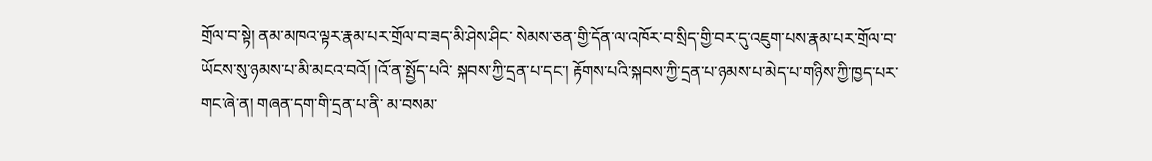གྲོལ་བ་སྟེ། ནམ་མཁའ་ལྟར་རྣམ་པར་གྲོལ་བ་ཟད་མི་ཤེས་ཤིང་ སེམས་ཅན་གྱི་དོན་ལ་འཁོར་བ་སྲིད་གྱི་བར་དུ་འཇུག་པས་རྣམ་པར་གྲོལ་བ་ཡོངས་སུ་ཉམས་པ་མི་མངའ་བའོ། །འོ་ན་སྤྱོད་པའི་ སྐབས་ཀྱི་དྲན་པ་དང་། རྟོགས་པའི་སྐབས་ཀྱི་དྲན་པ་ཉམས་པ་མེད་པ་གཉིས་ཀྱི་ཁྱད་པར་གང་ཞེ་ན། གཞན་དག་གི་དྲན་པ་ནི་ མ་བསམ་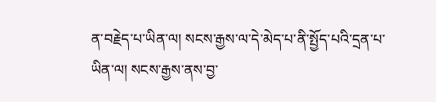ན་བརྗེད་པ་ཡིན་ལ། སངས་རྒྱས་ལ་དེ་མེད་པ་ནི་སྤྱོད་པའི་དྲན་པ་ཡིན་ལ། སངས་རྒྱས་ནས་བྱ་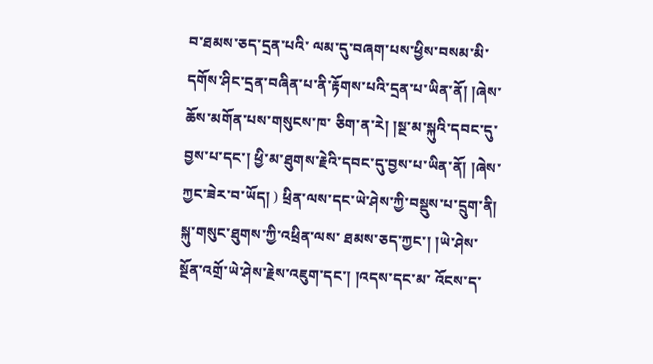བ་ཐམས་ཅད་དྲན་པའི་ ལམ་དུ་བཞག་པས་ཕྱིས་བསམ་མི་དགོས་ཤིང་དྲན་བཞིན་པ་ནི་རྟོགས་པའི་དྲན་པ་ཡིན་ནོ། །ཞེས་ཆོས་མགོན་པས་གསུངས་ཁ་ ཅིག་ན་རེ། །སྔ་མ་སྐུའི་དབང་དུ་བྱས་པ་དང་། ཕྱི་མ་ཐུགས་རྗེའི་དབང་དུ་བྱས་པ་ཡིན་ནོ། །ཞེས་ཀྱང་ཟེར་བ་ཡོད། ) ཕྲིན་ལས་དང་ཡེ་ཤེས་ཀྱི་བསྡུས་པ་དྲུག་ནི། སྐུ་གསུང་ཐུགས་ཀྱི་འཕྲིན་ལས་ ཐམས་ཅད་ཀྱང་། །ཡེ་ཤེས་སྔོན་འགྲོ་ཡེ་ཤེས་རྗེས་འཇུག་དང་། །འདས་དང་མ་ འོངས་ད་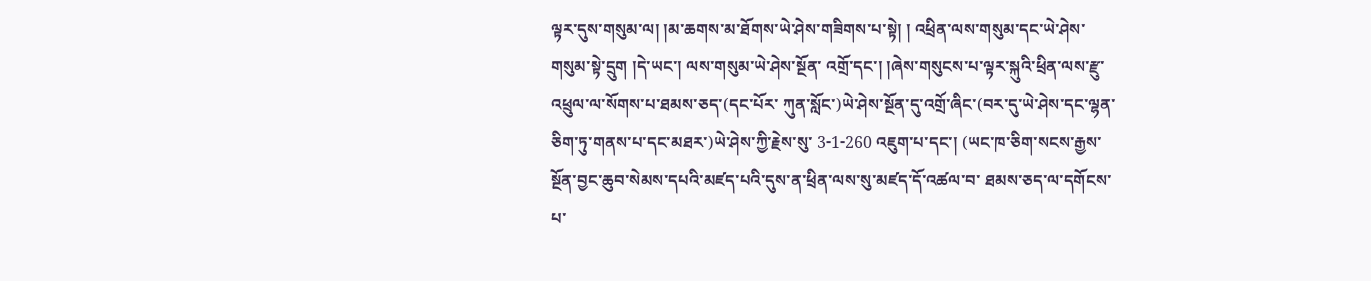ལྟར་དུས་གསུམ་ལ། །མ་ཆགས་མ་ཐོགས་ཡེ་ཤེས་གཟིགས་པ་སྟེ། ། འཕྲིན་ལས་གསུམ་དང་ཡེ་ཤེས་གསུམ་སྟེ་དྲུག །དེ་ཡང་། ལས་གསུམ་ཡེ་ཤེས་སྔོན་ འགྲོ་དང་། །ཞེས་གསུངས་པ་ལྟར་སྐུའི་ཕྲིན་ལས་རྫུ་འཕྲུལ་ལ་སོགས་པ་ཐམས་ཅད་(དང་པོར་ ཀུན་སློང་)ཡེ་ཤེས་སྔོན་དུ་འགྲོ་ཞིང་(བར་དུ་ཡེ་ཤེས་དང་ལྷན་ཅིག་ཏུ་གནས་པ་དང་མཐར་)ཡེ་ཤེས་ཀྱི་རྗེས་སུ་ 3-1-260 འཇུག་པ་དང་། (ཡང་ཁ་ཅིག་སངས་རྒྱས་སྔོན་བྱང་ཆུབ་སེམས་དཔའི་མཛད་པའི་དུས་ན་ཕྲིན་ལས་སུ་མཛད་དོ་འཚལ་བ་ ཐམས་ཅད་ལ་དགོངས་པ་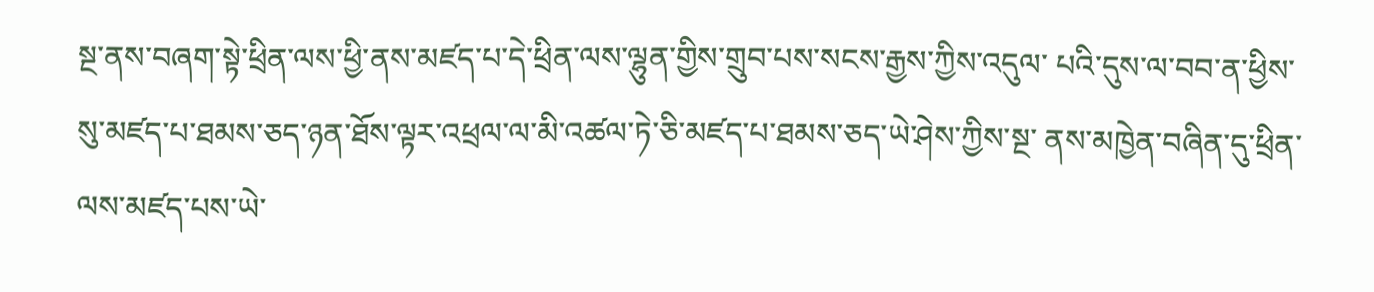སྔ་ནས་བཞག་སྟེ་ཕྲིན་ལས་ཕྱི་ནས་མཛད་པ་དེ་ཕྲིན་ལས་ལྷུན་གྱིས་གྲུབ་པས་སངས་རྒྱས་ཀྱིས་འདུལ་ པའི་དུས་ལ་བབ་ན་ཕྱིས་སུ་མཛད་པ་ཐམས་ཅད་ཉན་ཐོས་ལྟར་འཕྲལ་ལ་མི་འཚལ་ཏེ་ཅི་མཛད་པ་ཐམས་ཅད་ཡེ་ཤེས་ཀྱིས་སྔ་ ནས་མཁྱེན་བཞིན་དུ་ཕྲིན་ལས་མཛད་པས་ཡེ་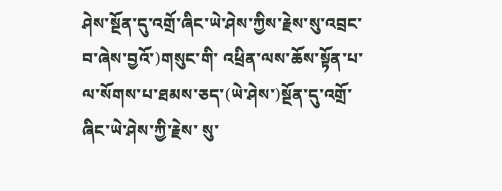ཤེས་སྔོན་དུ་འགྲོ་ཞིང་ཡེ་ཤེས་ཀྱིས་རྗེས་སུ་འབྲང་བ་ཞེས་བྱའོ་)གསུང་གི་ འཕྲིན་ལས་ཆོས་སྟོན་པ་ལ་སོགས་པ་ཐམས་ཅད་(ཡེ་ཤེས་)སྔོན་དུ་འགྲོ་ཞིང་ཡེ་ཤེས་ཀྱི་རྗེས་ སུ་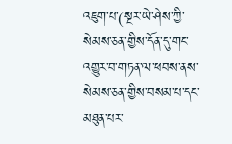འཇུག་པ་(སྔར་ཡེ་ཤེས་ཀྱི་སེམས་ཅན་གྱིས་དོན་དུ་གང་འགྱུར་བ་གཏན་ལ་ཕབས་ནས་སེམས་ཅན་གྱིས་བསམ་པ་དང་ མཐུན་པར་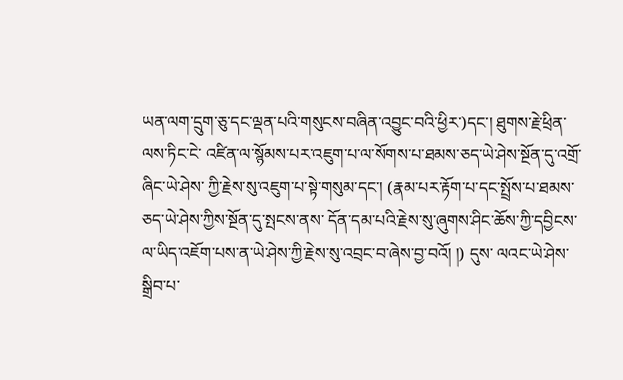ཡན་ལག་དྲུག་ཅུ་དང་ལྡན་པའི་གསུངས་བཞིན་འབྱུང་བའི་ཕྱིར་)དང་། ཐུགས་རྗེ་ཕྲིན་ལས་ཏིང་ངེ་ འཛིན་ལ་སྙོམས་པར་འཇུག་པ་ལ་སོགས་པ་ཐམས་ཅད་ཡེ་ཤེས་སྔོན་དུ་འགྲོ་ཞིང་ཡེ་ཤེས་ ཀྱི་རྗེས་སུ་འཇུག་པ་སྟེ་གསུམ་དང་། (རྣམ་པར་རྟོག་པ་དང་སྤྲོས་པ་ཐམས་ཅད་ཡེ་ཤེས་ཀྱིས་སྔོན་དུ་སྤངས་ནས་ དོན་དམ་པའི་རྗེས་སུ་ཞུགས་ཤིང་ཆོས་ཀྱི་དབྱིངས་ལ་ཡིད་འཇོག་པས་ན་ཡེ་ཤེས་ཀྱི་རྗེས་སུ་འབྲང་བ་ཞེས་བྱ་བའོ། །) དུས་ ལའང་ཡེ་ཤེས་སྒྲིབ་པ་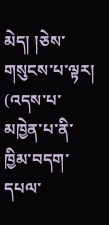མེད། །ཅེས་གསུངས་པ་ལྟར། (འདས་པ་མཁྱེན་པ་ནི་ཁྱིམ་བདག་དཔལ་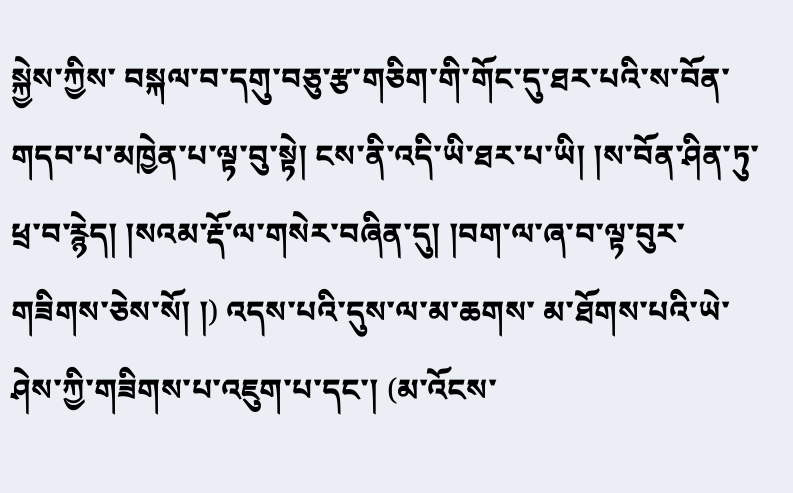སྐྱེས་ཀྱིས་ བསྐལ་བ་དགུ་བཅུ་རྩ་གཅིག་གི་གོང་དུ་ཐར་པའི་ས་བོན་གདབ་པ་མཁྱེན་པ་ལྟ་བུ་སྟེ། ངས་ནི་འདི་ཡི་ཐར་པ་ཡི། །ས་བོན་ཤིན་ཏུ་ ཕྲ་བ་རྙེད། །སའམ་རྡོ་ལ་གསེར་བཞིན་དུ། །བག་ལ་ཞ་བ་ལྟ་བུར་གཟིགས་ཅེས་སོ། །) འདས་པའི་དུས་ལ་མ་ཆགས་ མ་ཐོགས་པའི་ཡེ་ཤེས་ཀྱི་གཟིགས་པ་འཇུག་པ་དང་། (མ་འོངས་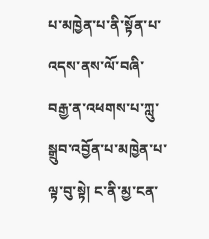པ་མཁྱེན་པ་ནི་སྟོན་པ་འདས་ནས་ལོ་བཞི་ བརྒྱ་ན་འཕགས་པ་ཀླུ་སྒྲུབ་འབྱོན་པ་མཁྱེན་པ་ལྟ་བུ་སྟེ། ང་ནི་མྱ་ངན་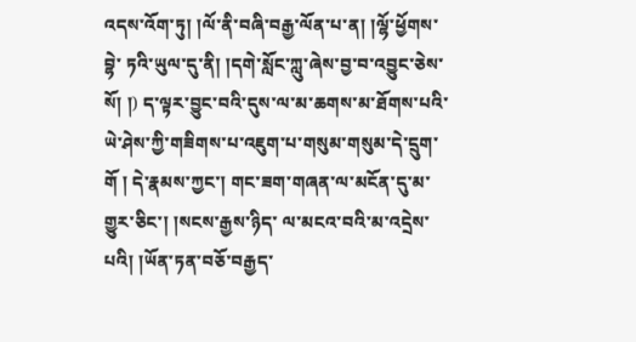འདས་འོག་ཏུ། །ལོ་ནི་བཞི་བརྒྱ་ལོན་པ་ན། །ལྷོ་ཕྱོགས་བྷེ་ ཏའི་ཡུལ་དུ་ནི། །དགེ་སློང་ཀླུ་ཞེས་བྱ་བ་འབྱུང་ཅེས་སོ། །) ད་ལྟར་བྱུང་བའི་དུས་ལ་མ་ཆགས་མ་ཐོགས་པའི་ ཡེ་ཤེས་ཀྱི་གཟིགས་པ་འཇུག་པ་གསུམ་གསུམ་དེ་དྲུག་གོ ། དེ་རྣམས་ཀྱང་། གང་ཟག་གཞན་ལ་མངོན་དུ་མ་གྱུར་ཅིང་། །སངས་རྒྱས་ཉིད་ ལ་མངའ་བའི་མ་འདྲེས་པའི། །ཡོན་ཏན་བཅོ་བརྒྱད་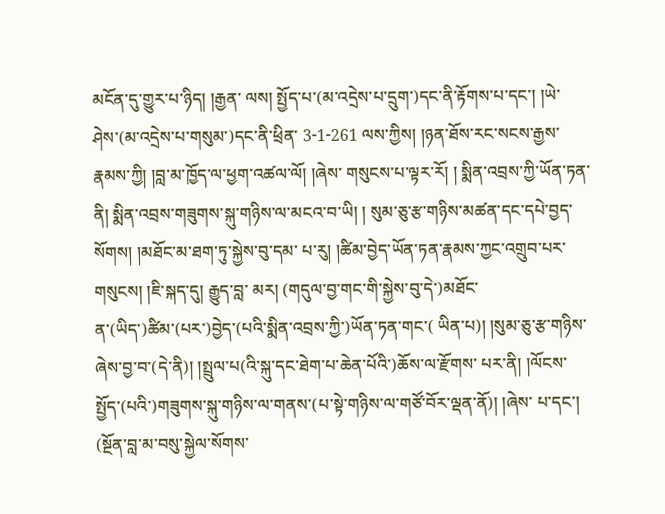མངོན་དུ་གྱུར་པ་ཉིད། །རྒྱན་ ལས། སྤྱོད་པ་(མ་འདྲེས་པ་དྲུག་)དང་ནི་རྟོགས་པ་དང་། །ཡེ་ཤེས་(མ་འདྲེས་པ་གསུམ་)དང་ནི་ཕྲིན་ 3-1-261 ལས་ཀྱིས། །ཉན་ཐོས་རང་སངས་རྒྱས་རྣམས་ཀྱི། །བླ་མ་ཁྱོད་ལ་ཕྱག་འཚལ་ལོ། །ཞེས་ གསུངས་པ་ལྟར་རོ། ། སྨིན་འབྲས་ཀྱི་ཡོན་ཏན་ནི། སྨིན་འབྲས་གཟུགས་སྐུ་གཉིས་ལ་མངའ་བ་ཡི། ། སུམ་ཅུ་རྩ་གཉིས་མཚན་དང་དཔེ་བྱད་སོགས། །མཐོང་མ་ཐག་ཏུ་སྐྱེས་བུ་དམ་ པ་རུ། །ཚིམ་བྱེད་ཡོན་ཏན་རྣམས་ཀྱང་འགྲུབ་པར་གསུངས། །ཇི་སྐད་དུ། རྒྱུད་བླ་ མར། (གདུལ་བྱ་གང་གི་སྐྱེས་བུ་དེ་)མཐོང་ན་(ཡིད་)ཚིམ་(པར་)བྱེད་(པའི་སྨིན་འབྲས་ཀྱི་)ཡོན་ཏན་གང་( ཡིན་པ)། །སུམ་ཅུ་རྩ་གཉིས་ཞེས་བྱ་བ་(དེ་ནི)། །སྤྲུལ་པ(འི་སྐུ་དང་ཐེག་པ་ཆེན་པོའི་)ཆོས་ལ་རྫོགས་ པར་ནི། །ལོངས་སྤྱོད་(པའི་)གཟུགས་སྐུ་གཉིས་ལ་གནས་(པ་སྟེ་གཉིས་ལ་གཙོ་བོར་ལྡན་ནོ)། །ཞེས་ པ་དང་། (སྔོན་བླ་མ་བསུ་སྐྱེལ་སོགས་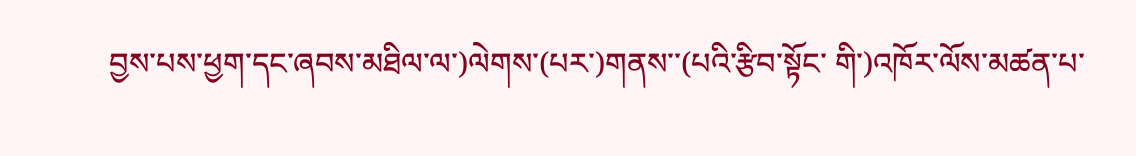བྱས་པས་ཕྱག་དང་ཞབས་མཐིལ་ལ་)ལེགས་(པར་)གནས་་(པའི་རྩིབ་སྟོང་ གི་)འཁོར་ལོས་མཚན་པ་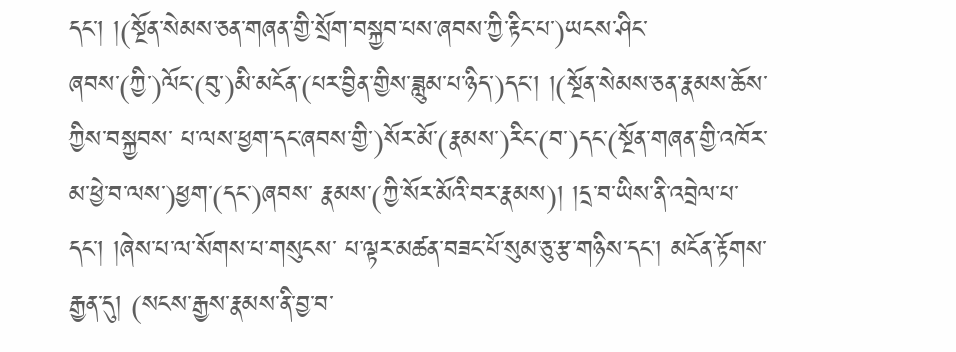དང་། །(སྔོན་སེམས་ཅན་གཞན་གྱི་སྲོག་བསྐྱབ་པས་ཞབས་ཀྱི་རྟིང་པ་)ཡངས་ཤིང་ ཞབས་(ཀྱི་)ལོང་(བུ་)མི་མངོན་(པར་བྱིན་གྱིས་ཟླུམ་པ་ཉིད་)དང་། །(སྔོན་སེམས་ཅན་རྣམས་ཆོས་ཀྱིས་བསྐྱབས་ པ་ལས་ཕྱག་དང་ཞབས་གྱི་)སོར་མོ་(རྣམས་)རིང་(བ་)དང་(སྔོན་གཞན་གྱི་འཁོར་མ་ཕྱེ་བ་ལས་)ཕྱག་(དང་)ཞབས་ རྣམས་(ཀྱི་སོར་མོའི་བར་རྣམས)། །དྲ་བ་ཡིས་ནི་འབྲེལ་པ་དང་། །ཞེས་པ་ལ་སོགས་པ་གསུངས་ པ་ལྟར་མཚན་བཟང་པོ་སུམ་ཅུ་རྩ་གཉིས་དང་། མངོན་རྟོགས་རྒྱན་དུ། (སངས་རྒྱས་རྣམས་ནི་བྱ་བ་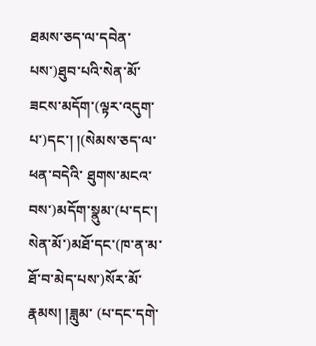ཐམས་ཅད་ལ་དབེན་པས་)ཐུབ་པའི་སེན་མོ་ཟངས་མདོག་(ལྟར་འདུག་པ་)དང་། །(སེམས་ཅད་ལ་ཕན་བདེའི་ ཐུགས་མངའ་བས་)མདོག་སྣུམ་(པ་དང་། སེན་མོ་)མཐོ་དང་(ཁ་ན་མ་ཐོ་བ་མེད་པས་)སོར་མོ་རྣམས། །ཟླུམ་ (པ་དང་དགེ་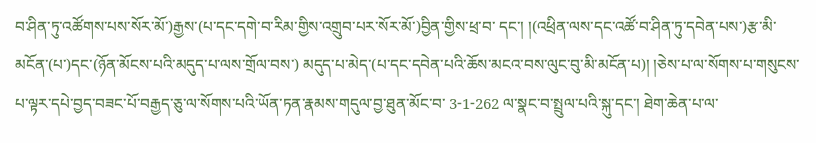བ་ཤིན་ཏུ་འཚོགས་པས་སོར་མོ་)རྒྱས་(པ་དང་དགེ་བ་རིམ་གྱིས་འགྲུབ་པར་སོར་མོ་)བྱིན་གྱིས་ཕྲ་བ་ དང་། །(འཕྲིན་ལས་དང་འཚོ་བ་ཤིན་ཏུ་དབེན་པས་)རྩ་མི་མངོན་(པ་)དང་(ཉོན་མོངས་པའི་མདུད་པ་ལས་གྲོལ་བས་) མདུད་པ་མེད་(པ་དང་དབེན་པའི་ཆོས་མངའ་བས་ལུང་བུ་མི་མངོན་པ)། །ཅེས་པ་ལ་སོགས་པ་གསུངས་ པ་ལྟར་དཔེ་བྱད་བཟང་པོ་བརྒྱད་ཅུ་ལ་སོགས་པའི་ཡོན་ཏན་རྣམས་གདུལ་བྱ་ཐུན་མོང་བ་ 3-1-262 ལ་སྣང་བ་སྤྲུལ་པའི་སྐུ་དང་། ཐེག་ཆེན་པ་ལ་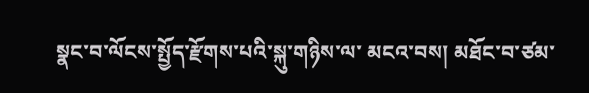སྣང་བ་ལོངས་སྤྱོད་རྫོགས་པའི་སྐུ་གཉིས་ལ་ མངའ་བས། མཐོང་བ་ཙམ་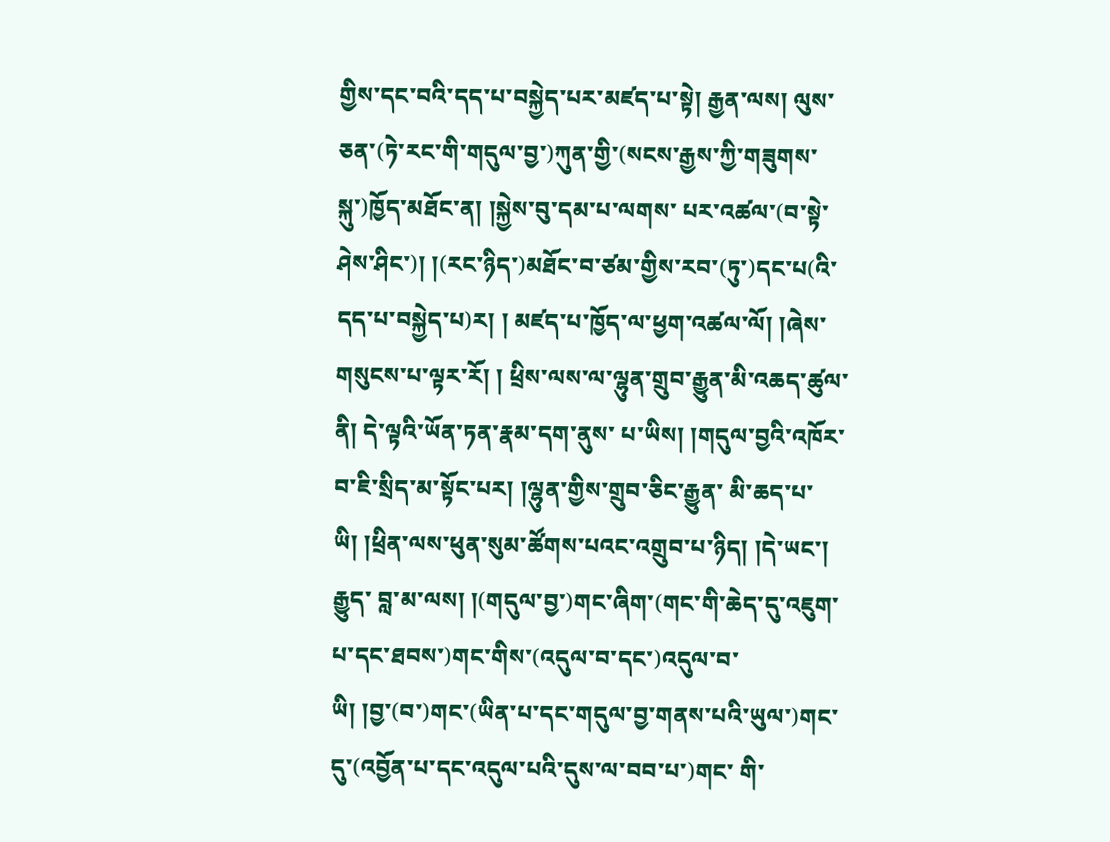གྱིས་དང་བའི་དད་པ་བསྐྱེད་པར་མཛད་པ་སྟེ། རྒྱན་ལས། ལུས་ ཅན་(ཏེ་རང་གི་གདུལ་བྱ་)ཀུན་གྱི་(སངས་རྒྱས་ཀྱི་གཟུགས་སྐུ་)ཁྱོད་མཐོང་ན། །སྐྱེས་བུ་དམ་པ་ལགས་ པར་འཚལ་(བ་སྟེ་ཤེས་ཤིང་)། །(རང་ཉིད་)མཐོང་བ་ཙམ་གྱིས་རབ་(ཏུ་)དང་པ(འི་དད་པ་བསྐྱེད་པ)ར། ། མཛད་པ་ཁྱོད་ལ་ཕྱག་འཚལ་ལོ། །ཞེས་གསུངས་པ་ལྟར་རོ། ། ཕྲིས་ལས་ལ་ལྷུན་གྲུབ་རྒྱུན་མི་འཆད་ཚུལ་ནི། དེ་ལྟའི་ཡོན་ཏན་རྣམ་དག་ནུས་ པ་ཡིས། །གདུལ་བྱའི་འཁོར་བ་ཇི་སྲིད་མ་སྟོང་པར། །ལྷུན་གྱིས་གྲུབ་ཅིང་རྒྱུན་ མི་ཆད་པ་ཡི། །ཕྲིན་ལས་ཕུན་སུམ་ཚོགས་པའང་འགྲུབ་པ་ཉིད། །དེ་ཡང་། རྒྱུད་ བླ་མ་ལས། །(གདུལ་བྱ་)གང་ཞིག་(གང་གི་ཆེད་དུ་འཇུག་པ་དང་ཐབས་)གང་གིས་(འདུལ་བ་དང་)འདུལ་བ་ ཡི། །བྱ་(བ་)གང་(ཡིན་པ་དང་གདུལ་བྱ་གནས་པའི་ཡུལ་)གང་དུ་(འབྱོན་པ་དང་འདུལ་པའི་དུས་ལ་བབ་པ་)གང་ གི་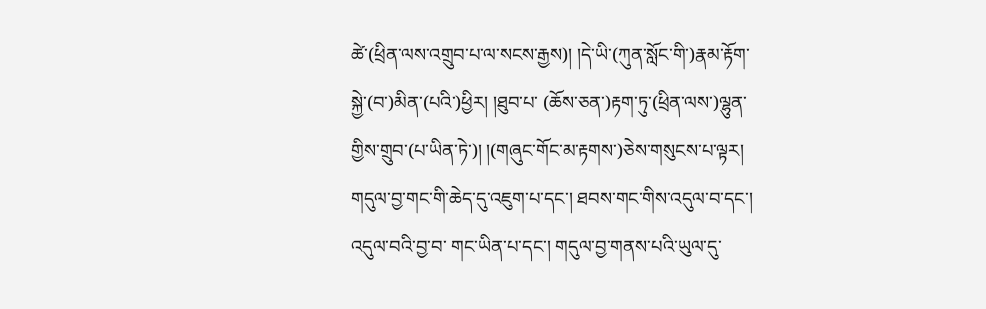ཚེ་(ཕྲིན་ལས་འགྲུབ་པ་ལ་སངས་རྒྱས)། །དེ་ཡི་(ཀུན་སློང་གི་)རྣམ་རྟོག་སྐྱེ་(བ་)མིན་(པའི་)ཕྱིར། །ཐུབ་པ་ (ཆོས་ཅན་)རྟག་ཏུ་(ཕྲིན་ལས་)ལྷུན་གྱིས་གྲུབ་(པ་ཡིན་ཏེ་)། །(གཞུང་གོང་མ་རྟགས་)ཅེས་གསུངས་པ་ལྟར། གདུལ་བྱ་གང་གི་ཆེད་དུ་འཇུག་པ་དང་། ཐབས་གང་གིས་འདུལ་བ་དང་། འདུལ་བའི་བྱ་བ་ གང་ཡིན་པ་དང་། གདུལ་བྱ་གནས་པའི་ཡུལ་དུ་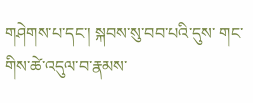གཤེགས་པ་དང་། སྐབས་སུ་བབ་པའི་དུས་ གང་གིས་ཚེ་འདུལ་བ་རྣམས་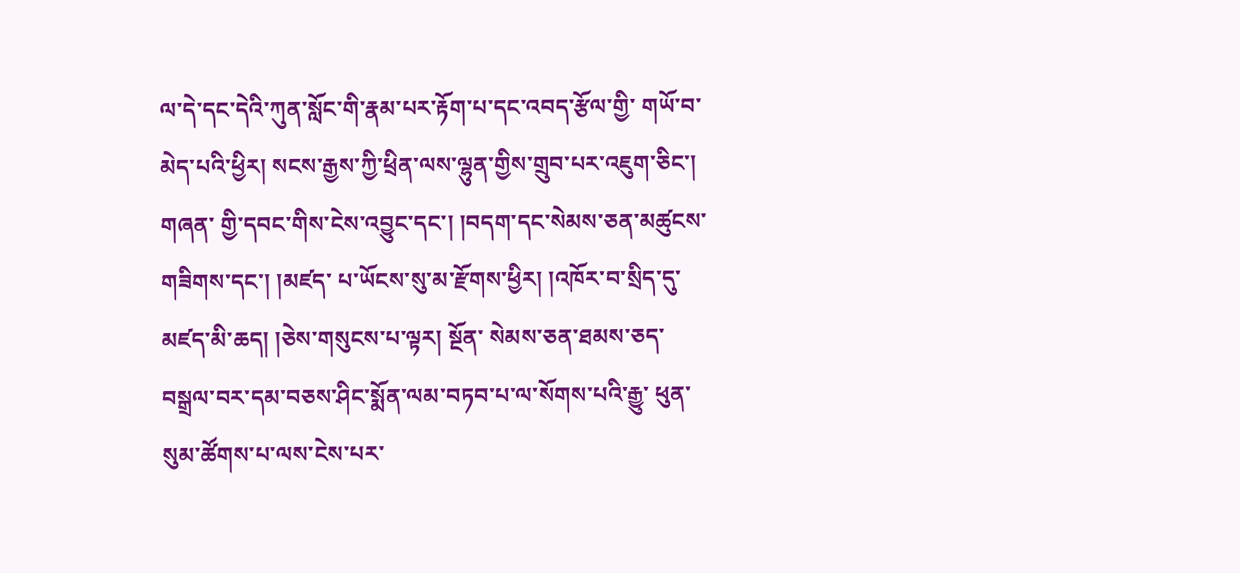ལ་དེ་དང་དེའི་ཀུན་སློང་གི་རྣམ་པར་རྟོག་པ་དང་འབད་རྩོལ་གྱི་ གཡོ་བ་མེད་པའི་ཕྱིར། སངས་རྒྱས་ཀྱི་ཕྲིན་ལས་ལྷུན་གྱིས་གྲུབ་པར་འཇུག་ཅིང་། གཞན་ གྱི་དབང་གིས་ངེས་འབྱུང་དང་། །བདག་དང་སེམས་ཅན་མཚུངས་གཟིགས་དང་། །མཛད་ པ་ཡོངས་སུ་མ་རྫོགས་ཕྱིར། །འཁོར་བ་སྲིད་དུ་མཛད་མི་ཆད། །ཅེས་གསུངས་པ་ལྟར། སྔོན་ སེམས་ཅན་ཐམས་ཅད་བསྒྲལ་བར་དམ་བཅས་ཤིང་སྨོན་ལམ་བཏབ་པ་ལ་སོགས་པའི་རྒྱུ་ ཕུན་སུམ་ཚོགས་པ་ལས་ངེས་པར་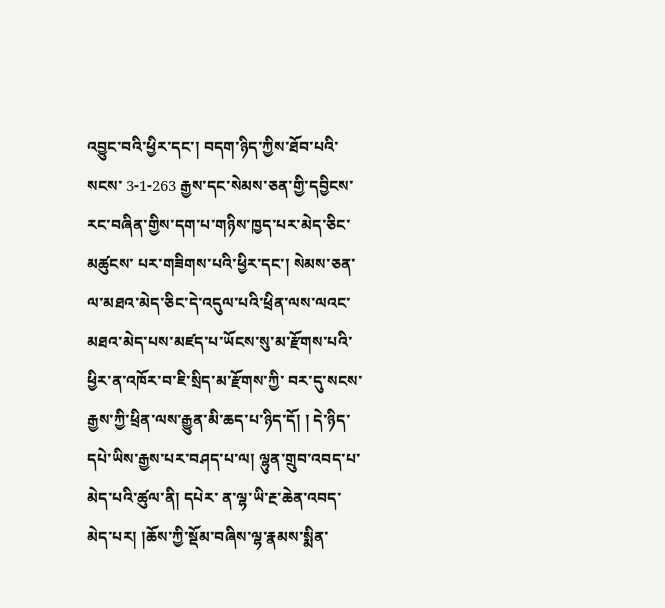འབྱུང་བའི་ཕྱིར་དང་། བདག་ཉིད་ཀྱིས་ཐོབ་པའི་སངས་ 3-1-263 རྒྱས་དང་སེམས་ཅན་གྱི་དབྱིངས་རང་བཞིན་གྱིས་དག་པ་གཉིས་ཁྱད་པར་མེད་ཅིང་མཚུངས་ པར་གཟིགས་པའི་ཕྱིར་དང་། སེམས་ཅན་ལ་མཐའ་མེད་ཅིང་དེ་འདུལ་པའི་ཕྲིན་ལས་ལའང་ མཐའ་མེད་པས་མཛད་པ་ཡོངས་སུ་མ་རྫོགས་པའི་ཕྱིར་ན་འཁོར་བ་ཇི་སྲིད་མ་རྫོགས་ཀྱི་ བར་དུ་སངས་རྒྱས་ཀྱི་ཕྲིན་ལས་རྒྱུན་མི་ཆད་པ་ཉིད་དོ། ། དེ་ཉིད་དཔེ་ཡིས་རྒྱས་པར་བཤད་པ་ལ། ལྷུན་གྲུབ་འབད་པ་མེད་པའི་ཚུལ་ནི། དཔེར་ ན་ལྷ་ཡི་རྔ་ཆེན་འབད་མེད་པར། །ཆོས་ཀྱི་སྡོམ་བཞིས་ལྷ་རྣམས་སྨིན་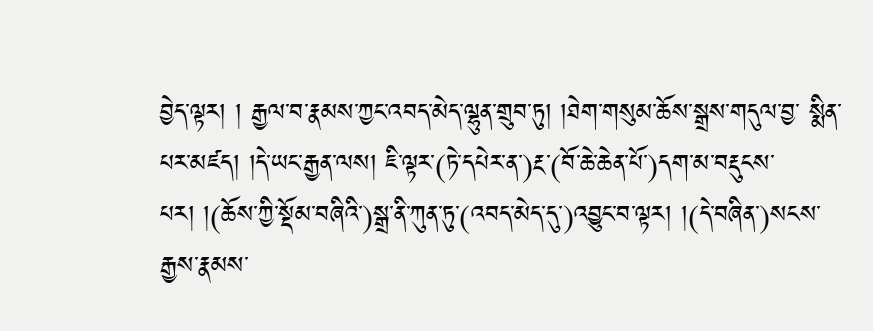བྱེད་ལྟར། ། རྒྱལ་བ་རྣམས་ཀྱང་འབད་མེད་ལྷུན་གྲུབ་ཏུ། །ཐེག་གསུམ་ཆོས་སྒྲས་གདུལ་བྱ་ སྨིན་པར་མཛད། །དེ་ཡང་རྒྱན་ལས། ཇི་ལྟར་(ཏེ་དཔེར་ན་)རྔ་(བོ་ཆེ་ཆེན་པོ་)དག་མ་བརྡུངས་ པར། །(ཆོས་ཀྱི་སྡོམ་བཞིའི་)སྒྲ་ནི་ཀུན་ཏུ་(འབད་མེད་དུ་)འབྱུང་བ་ལྟར། །(དེ་བཞིན་)སངས་རྒྱས་རྣམས་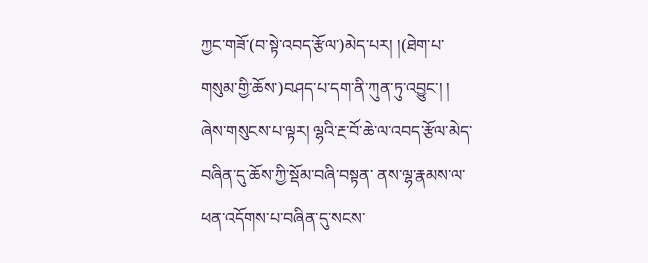ཀྱང་གཟོ་(བ་སྟེ་འབད་རྩོལ་)མེད་པར། །(ཐེག་པ་གསུམ་གྱི་ཆོས་)བཤད་པ་དག་ནི་ཀུན་ཏུ་འབྱུང་། ། ཞེས་གསུངས་པ་ལྟར། ལྷའི་རྔ་བོ་ཆེ་ལ་འབད་རྩོལ་མེད་བཞིན་དུ་ཆོས་ཀྱི་སྡོམ་བཞི་བསྟན་ ནས་ལྷ་རྣམས་ལ་ཕན་འདོགས་པ་བཞིན་དུ་སངས་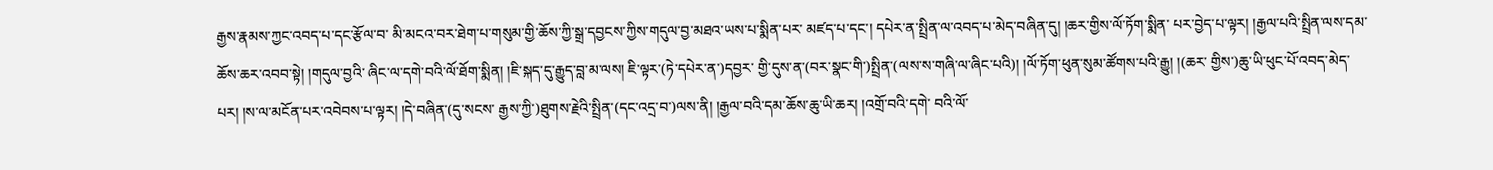རྒྱས་རྣམས་ཀྱང་འབད་པ་དང་རྩོལ་བ་ མི་མངའ་བར་ཐེག་པ་གསུམ་གྱི་ཆོས་ཀྱི་སྒྲ་དབྱངས་ཀྱིས་གདུལ་བྱ་མཐའ་ཡས་པ་སྨིན་པར་ མཛད་པ་དང་། དཔེར་ན་སྤྲིན་ལ་འབད་པ་མེད་བཞིན་དུ། །ཆར་གྱིས་ལོ་ཏོག་སྨིན་ པར་བྱེད་པ་ལྟར། །རྒྱལ་པའི་སྤྲིན་ལས་དམ་ཆོས་ཆར་འབབ་སྟེ། །གདུལ་བྱའི་ ཞིང་ལ་དགེ་བའི་ལོ་ཐོག་སྨིན། །ཇི་སྐད་དུ་རྒྱུད་བླ་མ་ལས། ཇི་ལྟར་(ཏེ་དཔེར་ན་)དབྱར་ གྱི་དུས་ན་(བར་སྣང་གི་)སྤྲིན་(ལས་ས་གཞི་ལ་ཞིང་པའི)། །ལོ་ཏོག་ཕུན་སུམ་ཚོགས་པའི་རྒྱུ། །(ཆར་ གྱིས་)ཆུ་ཡི་ཕུང་པོ་འབད་མེད་པར། །ས་ལ་མངོན་པར་འབེབས་པ་ལྟར། །དེ་བཞིན་(དུ་སངས་ རྒྱས་ཀྱི་)ཐུགས་རྗེའི་སྤྲིན་(དང་འདྲ་བ་)ལས་ནི། །རྒྱལ་བའི་དམ་ཆོས་ཆུ་ཡི་ཆར། །འགྲོ་བའི་དགེ་ བའི་ལོ་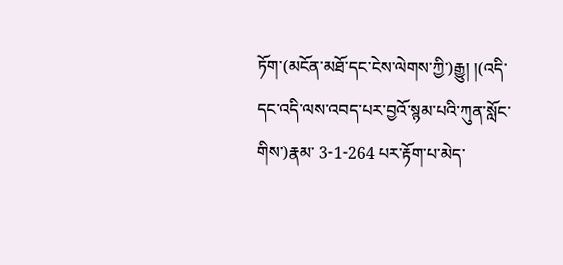ཏོག་(མངོན་མཐོ་དང་ངེས་ལེགས་ཀྱི་)རྒྱུ། །(འདི་དང་འདི་ལས་འབད་པར་བྱའོ་སྙམ་པའི་ཀུན་སློང་གིས་)རྣམ་ 3-1-264 པར་རྟོག་པ་མེད་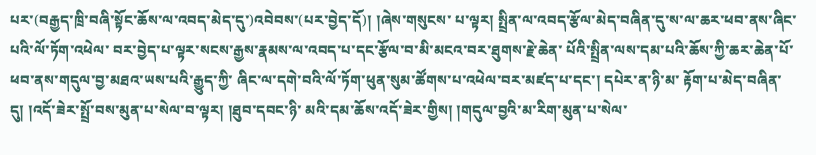པར་(བརྒྱད་ཁྲི་བཞི་སྟོང་ཆོས་ལ་འབད་མེད་དུ་)འབེབས་(པར་བྱེད་དོ)། །ཞེས་གསུངས་ པ་ལྟར། སྤྲིན་ལ་འབད་རྩོལ་མེད་བཞིན་དུ་ས་ལ་ཆར་ཕབ་ནས་ཞིང་པའི་ལོ་ཏོག་འཕེལ་ བར་བྱེད་པ་ལྟར་སངས་རྒྱས་རྣམས་ལ་འབད་པ་དང་རྩོལ་བ་མི་མངའ་བར་ཐུགས་རྗེ་ཆེན་ པོའི་སྤྲིན་ལས་དམ་པའི་ཆོས་ཀྱི་ཆར་ཆེན་པོ་ཕབ་ནས་གདུལ་བྱ་མཐའ་ཡས་པའི་རྒྱུད་ཀྱི་ ཞིང་ལ་དགེ་བའི་ལོ་ཏོག་ཕུན་སུམ་ཚོགས་པ་འཕེལ་བར་མཛད་པ་དང་། དཔེར་ན་ཉི་མ་ རྟོག་པ་མེད་བཞིན་དུ། །འདོ་ཟེར་སྤྲོ་བས་མུན་པ་སེལ་བ་ལྟར། །ཐུབ་དབང་ཉི་ མའི་དམ་ཆོས་འདོ་ཟེར་གྱིས། །གདུལ་བྱའི་མ་རིག་མུན་པ་སེལ་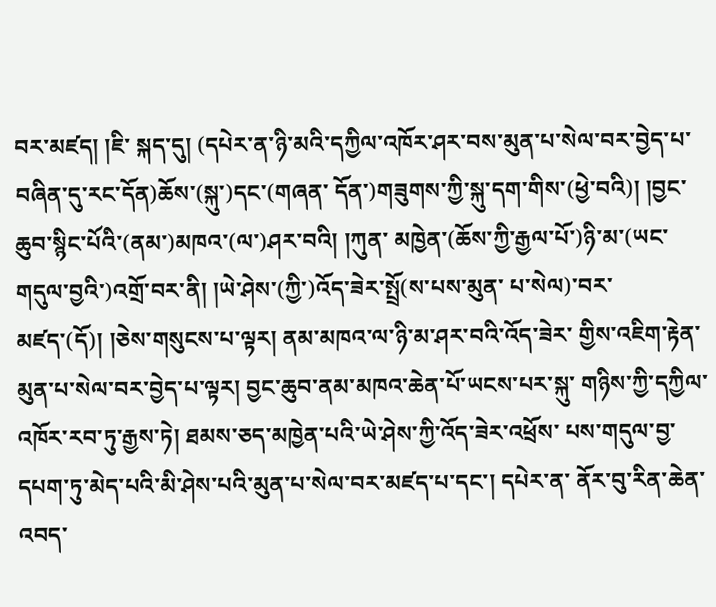བར་མཛད། །ཇི་ སྐད་དུ། (དཔེར་ན་ཉི་མའི་དཀྱིལ་འཁོར་ཤར་བས་མུན་པ་སེལ་བར་བྱེད་པ་བཞིན་དུ་རང་དོན)ཆོས་(སྐུ་)དང་(གཞན་ དོན་)གཟུགས་ཀྱི་སྐུ་དག་གིས་(ཕྱེ་བའི)། །བྱང་ཆུབ་སྙིང་པོའི་(ནམ་)མཁའ་(ལ་)ཤར་བའི། །ཀུན་ མཁྱེན་(ཆོས་ཀྱི་རྒྱལ་པོ་)ཉི་མ་(ཡང་གདུལ་བྱའི་)འགྲོ་བར་ནི། །ཡེ་ཤེས་(ཀྱི་)འོད་ཟེར་སྤྲོ(ས་པས་མུན་ པ་སེལ)་བར་མཛད་(དོ)། །ཅེས་གསུངས་པ་ལྟར། ནམ་མཁའ་ལ་ཉི་མ་ཤར་བའི་འོད་ཟེར་ གྱིས་འཇིག་རྟེན་མུན་པ་སེལ་བར་བྱེད་པ་ལྟར། བྱང་ཆུབ་ནམ་མཁའ་ཆེན་པོ་ཡངས་པར་སྐུ་ གཉིས་ཀྱི་དཀྱིལ་འཁོར་རབ་ཏུ་རྒྱས་ཏེ། ཐམས་ཅད་མཁྱེན་པའི་ཡེ་ཤེས་ཀྱི་འོད་ཟེར་འཕྲོས་ པས་གདུལ་བྱ་དཔག་ཏུ་མེད་པའི་མི་ཤེས་པའི་མུན་པ་སེལ་བར་མཛད་པ་དང་། དཔེར་ན་ ནོར་བུ་རིན་ཆེན་འབད་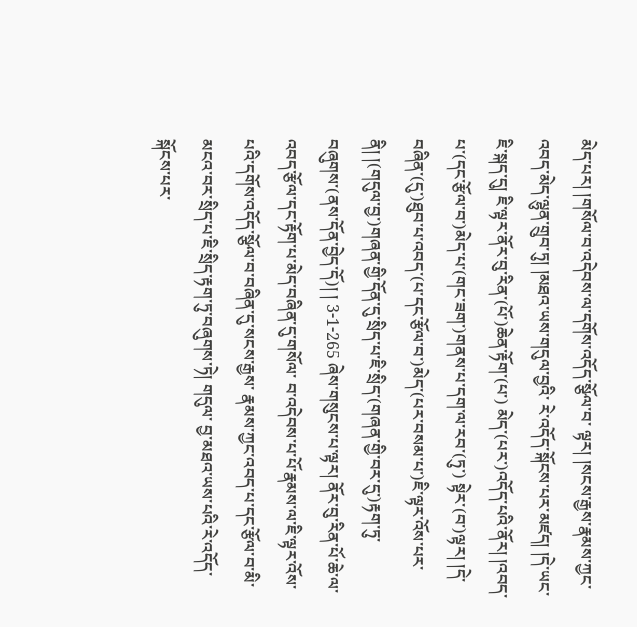མེད་པར། །གསོལ་བ་འདེབས་ལ་དགོས་འདོད་སྩོལ་བ་ ལྟར། །སངས་རྒྱས་རྣམས་ཀྱང་འབད་མེད་ལྷུན་གྲུབ་ཏུ། །མཐའ་ཡས་གདུལ་བྱའི་ རེ་འདོད་སྐོངས་པར་མཛད། །དེ་ཡང་ཇི་སྐད་དུ། ཇི་ལྟར་ནོར་བུ་རིན་(པོ་)ཆེན་རྟོག་(པ་) མེད་(པར་)འདོད་པའི་ནོར། །འབད་པ་(དང་རྩོལ་བ་)མེད་པ་(གང་ཟག་)གནས་པ་དག་ལ་རབ་(ཏུ་) སྟེར་(བ་)ལྟར། །དེ་བཞིན་(དུ་)ཐུབ་པ་འབད་(པ་དང་རྩོལ་བ་)མེད་(པར་བསམ་པ་)ཇི་ལྟར་འོས་པར་ ནི། །(གདུལ་བྱ་)གཞན་གྱི་དོན་དུ་སྲིད་པ་ཇི་སྲིད་(གཞན་གྱི་བར་དུ་)རྟག་ཏུ་བཞུགས་(ནས་དོན་བྱེད་དོ)། ། 3-1-265 ཞེས་གསུངས་པ་ལྟར། ནོར་བུ་རིན་པོ་ཆེ་ལ་འབད་རྩོལ་དང་རྟོག་པ་མེད་བཞིན་དུ་གསོལ་ བ་འདེབས་པ་པོ་རྣམས་ལ་ཇི་ལྟར་འོས་པའི་དགོས་འདོད་སྩོལ་བ་བཞིན་དུ་སངས་རྒྱས་ རྣམས་ཀྱང་འབད་པ་དང་རྩོལ་བ་མི་མངའ་བར་སྲིད་པ་ཇི་སྲིད་རྟག་ཏུ་བཞུགས་ཏེ། གདུལ་ བྱ་མཐའ་ཡས་པའི་རེ་འདོད་སྐོངས་པར་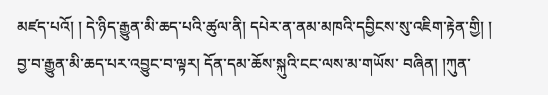མཛད་པའོ། ། དེ་ཉིད་རྒྱུན་མི་ཆད་པའི་ཚུལ་ནི། དཔེར་ན་ནམ་མཁའི་དབྱིངས་སུ་འཇིག་རྟེན་གྱི། ། བྱ་བ་རྒྱུན་མི་ཆད་པར་འབྱུང་བ་ལྟར། དོན་དམ་ཆོས་སྐུའི་ངང་ལས་མ་གཡོས་ བཞིན། །ཀུན་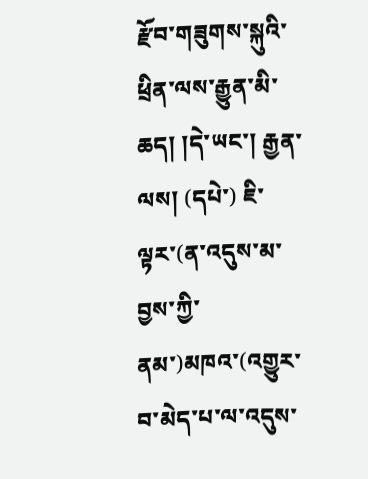རྫོབ་གཟུགས་སྐུའི་ཕྲིན་ལས་རྒྱུན་མི་ཆད། །དེ་ཡང་། རྒྱན་ལས། (དཔེ་) ཇི་ལྟར་(ན་འདུས་མ་བྱས་ཀྱི་ནམ་)མཁའ་(འགྱུར་བ་མེད་པ་ལ་འདུས་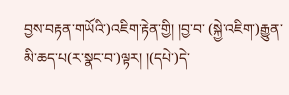བྱས་བརྟན་གཡོའི་)འཇིག་རྟེན་གྱི། །བྱ་བ་ (སྐྱེ་འཇིག་)རྒྱུན་མི་ཆད་པ(ར་སྣང་བ་)ལྟར། །(དཔེ་)དེ་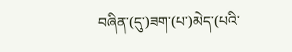བཞིན་(དུ་)ཟག་(པ་)མེད་(པའི་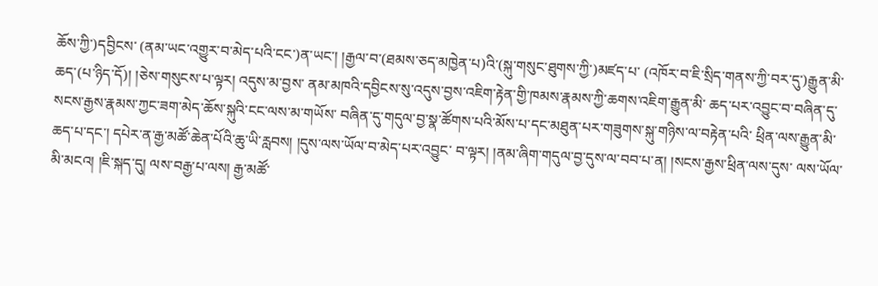ཆོས་ཀྱི་)དབྱིངས་ (ནམ་ཡང་འགྱུར་བ་མེད་པའི་ངང་)ན་ཡང་། །རྒྱལ་བ་(ཐམས་ཅད་མཁྱེན་པ)འི་(སྐུ་གསུང་ཐུགས་ཀྱི་)མཛད་པ་ (འཁོར་བ་ཇི་སྲིད་གནས་ཀྱི་བར་དུ་)རྒྱུན་མི་ཆད་(པ་ཉིད་དོ)། །ཅེས་གསུངས་པ་ལྟར། འདུས་མ་བྱས་ ནམ་མཁའི་དབྱིངས་སུ་འདུས་བྱས་འཇིག་རྟེན་གྱི་ཁམས་རྣམས་ཀྱི་ཆགས་འཇིག་རྒྱུན་མི་ ཆད་པར་འབྱུང་བ་བཞིན་དུ་སངས་རྒྱས་རྣམས་ཀྱང་ཟག་མེད་ཆོས་སྐུའི་ངང་ལས་མ་གཡོས་ བཞིན་དུ་གདུལ་བྱ་སྣ་ཚོགས་པའི་མོས་པ་དང་མཐུན་པར་གཟུགས་སྐུ་གཉིས་ལ་བརྟེན་པའི་ ཕྲིན་ལས་རྒྱུན་མི་ཆད་པ་དང་། དཔེར་ན་རྒྱ་མཚོ་ཆེན་པོའི་ཆུ་ཡི་རླབས། །དུས་ལས་ཡོལ་བ་མེད་པར་འབྱུང་ བ་ལྟར། །ནམ་ཞིག་གདུལ་བྱ་དུས་ལ་བབ་པ་ན། །སངས་རྒྱས་ཕྲིན་ལས་དུས་ ལས་ཡོལ་མི་མངའ། །ཇི་སྐད་དུ། ལས་བརྒྱ་པ་ལས། རྒྱ་མཚོ་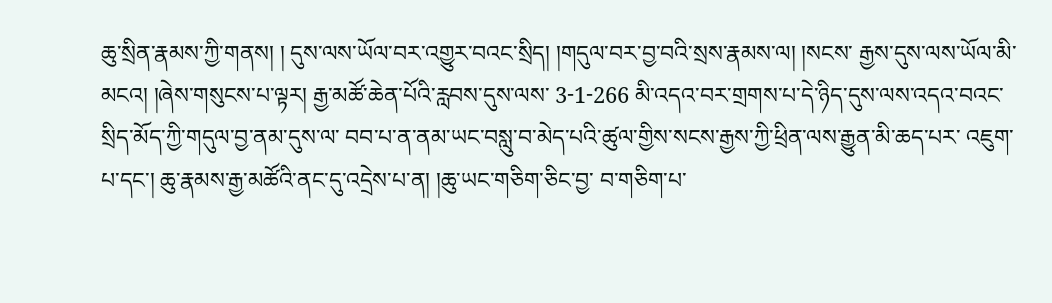ཆུ་སྲིན་རྣམས་ཀྱི་གནས། ། དུས་ལས་ཡོལ་བར་འགྱུར་བའང་སྲིད། །གདུལ་བར་བྱ་བའི་སྲས་རྣམས་ལ། །སངས་ རྒྱས་དུས་ལས་ཡོལ་མི་མངའ། །ཞེས་གསུངས་པ་ལྟར། རྒྱ་མཚོ་ཆེན་པོའི་རླབས་དུས་ལས་ 3-1-266 མི་འདའ་བར་གྲགས་པ་དེ་ཉིད་དུས་ལས་འདའ་བའང་སྲིད་མོད་ཀྱི་གདུལ་བྱ་ནམ་དུས་ལ་ བབ་པ་ན་ནམ་ཡང་བསླུ་བ་མེད་པའི་ཚུལ་གྱིས་སངས་རྒྱས་ཀྱི་ཕྲིན་ལས་རྒྱུན་མི་ཆད་པར་ འཇུག་པ་དང་། ཆུ་རྣམས་རྒྱ་མཚོའི་ནང་དུ་འདྲེས་པ་ན། །ཆུ་ཡང་གཅིག་ཅིང་བྱ་ བ་གཅིག་པ་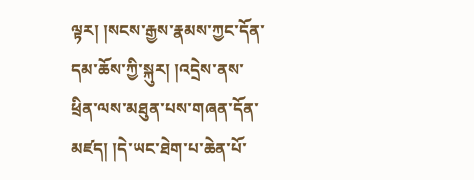ལྟར། །སངས་རྒྱས་རྣམས་ཀྱང་དོན་དམ་ཆོས་ཀྱི་སྐུར། །འདྲེས་ནས་ ཕྲིན་ལས་མཐུན་པས་གཞན་དོན་མཛད། །དེ་ཡང་ཐེག་པ་ཆེན་པོ་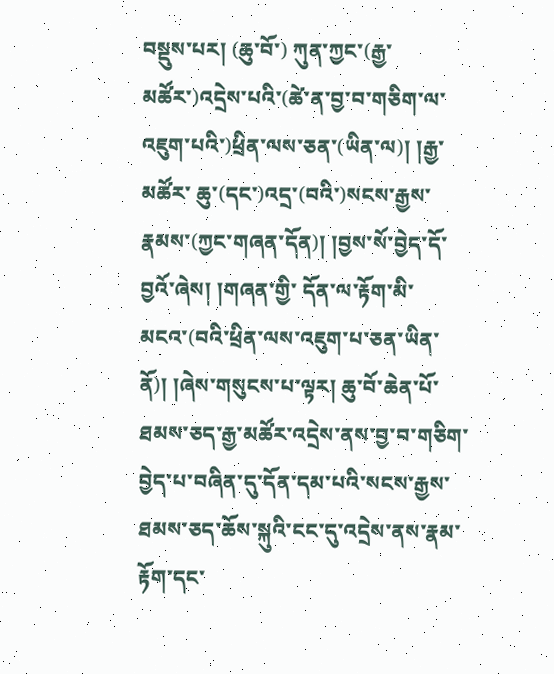བསྡུས་པར། (ཆུ་བོ་) ཀུན་ཀྱང་(རྒྱ་མཚོར་)འདྲེས་པའི་(ཚེ་ན་བྱ་བ་གཅིག་ལ་འཇུག་པའི་)ཕྲིན་ལས་ཅན་(ཡིན་ལ)། །རྒྱ་མཚོར་ ཆུ་(དང་)འདྲ་(བའི་)སངས་རྒྱས་རྣམས་(ཀྱང་གཞན་དོན)། །བྱས་སོ་བྱེད་དོ་བྱའོ་ཞེས། །གཞན་གྱི་ དོན་ལ་རྟོག་མི་མངའ་(བའི་ཕྲིན་ལས་འཇུག་པ་ཅན་ཡིན་ནོ)། །ཞེས་གསུངས་པ་ལྟར། ཆུ་བོ་ཆེན་པོ་ ཐམས་ཅད་རྒྱ་མཚོར་འདྲེས་ནས་བྱ་བ་གཅིག་བྱེད་པ་བཞིན་དུ་དོན་དམ་པའི་སངས་རྒྱས་ ཐམས་ཅད་ཆོས་སྐུའི་ངང་དུ་འདྲེས་ནས་རྣམ་རྟོག་དང་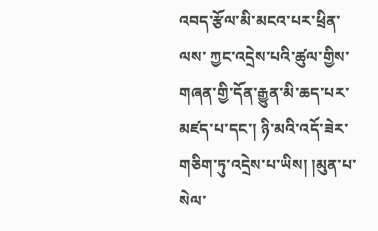འབད་རྩོལ་མི་མངའ་པར་ཕྲིན་ལས་ ཀྱང་འདྲེས་པའི་ཚུལ་གྱིས་གཞན་གྱི་དོན་རྒྱུན་མི་ཆད་པར་མཛད་པ་དང་། ཉི་མའི་འདོ་ཟེར་ གཅིག་ཏུ་འདྲེས་པ་ཡིས། །མུན་པ་སེལ་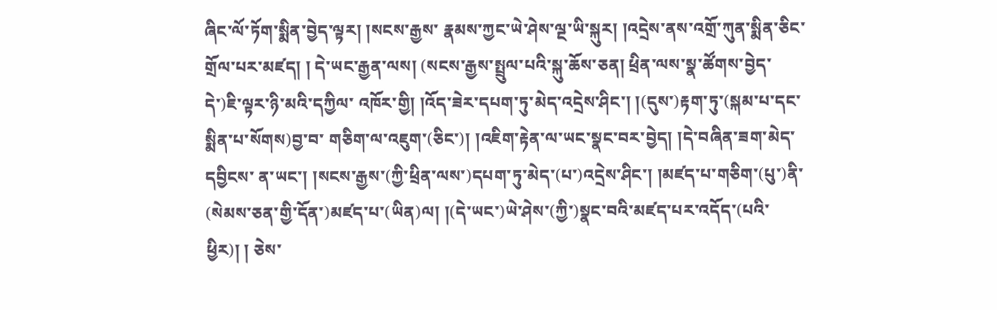ཞིང་ལོ་ཏོག་སྨིན་བྱེད་ལྟར། །སངས་རྒྱས་ རྣམས་ཀྱང་ཡེ་ཤེས་ལྔ་ཡི་སྐུར། །འདྲེས་ནས་འགྲོ་ཀུན་སྨིན་ཅིང་གྲོལ་པར་མཛད། ། དེ་ཡང་རྒྱན་ལས། (སངས་རྒྱས་སྤྲུལ་པའི་སྐུ་ཆོས་ཅན། ཕྲིན་ལས་སྣ་ཚོགས་བྱེད་དེ་)ཇི་ལྟར་ཉི་མའི་དཀྱིལ་ འཁོར་གྱི། །འོད་ཟེར་དཔག་ཏུ་མེད་འདྲེས་ཤིང་། །(དུས་)རྟག་ཏུ་(སྐམ་པ་དང་སྨིན་པ་སོགས)བྱ་བ་ གཅིག་ལ་འཇུག་(ཅིང་)། །འཇིག་རྟེན་ལ་ཡང་སྣང་བར་བྱེད། །དེ་བཞིན་ཟག་མེད་དབྱིངས་ ན་ཡང་། །སངས་རྒྱས་(ཀྱི་ཕྲིན་ལས་)དཔག་ཏུ་མེད་(པ་)འདྲེས་ཤིང་། །མཛད་པ་གཅིག་(པུ་)ནི་ (སེམས་ཅན་གྱི་དོན་)མཛད་པ་(ཡིན)ལ། །(དེ་ཡང་)ཡེ་ཤེས་(ཀྱི་)སྣང་བའི་མཛད་པར་འདོད་(པའི་ཕྱིར)། ། ཅེས་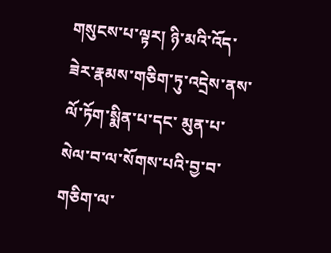གསུངས་པ་ལྟར། ཉི་མའི་འོད་ཟེར་རྣམས་གཅིག་ཏུ་འདྲེས་ནས་ལོ་ཏོག་སྨིན་པ་དང་ མུན་པ་སེལ་བ་ལ་སོགས་པའི་བྱ་བ་གཅིག་ལ་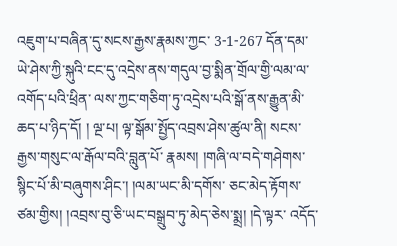འཇུག་པ་བཞིན་དུ་སངས་རྒྱས་རྣམས་ཀྱང་ 3-1-267 དོན་དམ་ཡེ་ཤེས་ཀྱི་སྐུའི་ངང་དུ་འདྲེས་ནས་གདུལ་བྱ་སྨིན་གྲོལ་གྱི་ལམ་ལ་འགོད་པའི་ཕྲིན་ ལས་ཀྱང་གཅིག་ཏུ་འདྲེས་པའི་སྒོ་ནས་རྒྱུན་མི་ཆད་པ་ཉིད་དོ། ། ལྔ་པ། ལྟ་སྒོམ་སྤྱོད་འབྲས་ཤེས་ཚུལ་ནི། སངས་རྒྱས་གསུང་ལ་རྒོལ་བའི་བླུན་པོ་ རྣམས། །གཞི་ལ་བདེ་གཤེགས་སྙིང་པོ་མི་བཞུགས་ཤིང་། །ལམ་ཡང་མི་དགོས་ ཅང་མེད་རྟོགས་ཙམ་གྱིས། །འབྲས་བུ་ཅི་ཡང་བསྒྲུབ་ཏུ་མེད་ཅེས་སྨྲ། །དེ་ལྟར་ འདོད་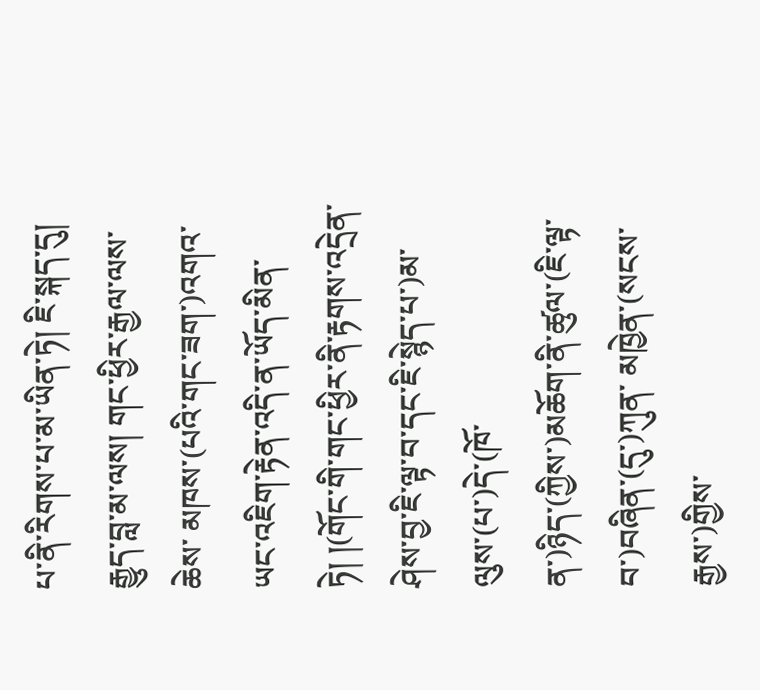པ་ནི་རིགས་པ་མ་ཡིན་ཏེ། ཇི་སྐད་དུ། རྒྱུད་བླ་མ་ལས། གང་ཕྱིར་རྒྱལ་ལས་ཆེས་ མཁས་(པའི་གང་ཟག་)འགའ་ཡང་འཇིག་རྟེན་འདི་ན་ཡོད་མིན་ཏེ། །(གོང་གི་གང་ཕྱིར་ནི་རྟགས་འདྲེན་ ཤེས་བྱ་ཇི་ལྟ་བ་དང་ཇི་སྙེད་པ་)མ་ལུས་(པ་)དེ་(ཁོ་ན་)ཉིད་(ཀྱིས་)མཆོག་ནི་ཚུལ་(ཇི་ལྟ་བ་)བཞིན་(དུ་)ཀུན་ མཁྱེན་(སངས་རྒྱས་)གྱིས་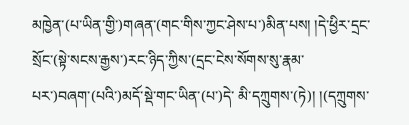མཁྱེན་(པ་ཡིན་གྱི་)གཞན་(གང་གིས་ཀྱང་ཤེས་པ་)མིན་པས། །དེ་ཕྱིར་དྲང་ སྲོང་(སྟེ་སངས་རྒྱས་)རང་ཉིད་ཀྱིས་(དྲང་ངེས་སོགས་སུ་རྣམ་པར་)བཞག་(པའི་)མདོ་སྡེ་གང་ཡིན་(པ་)དེ་ མི་དཀྲུགས་(ཏེ)། །(དཀྲུགས་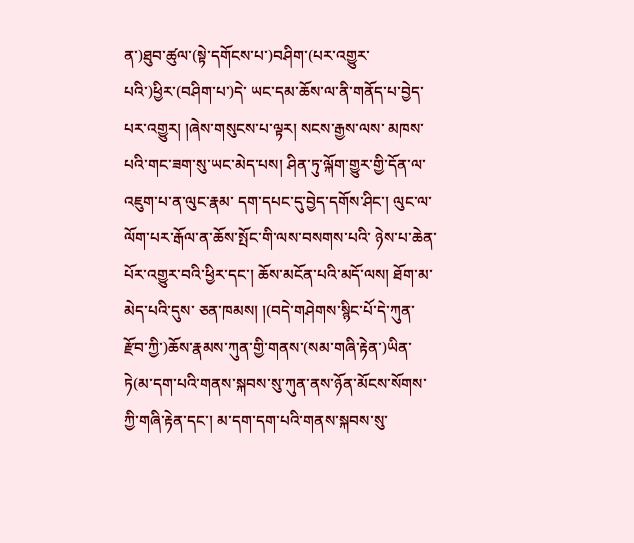ན་)ཐུབ་ཚུལ་(སྟེ་དགོངས་པ་)བཤིག་(པར་འགྱུར་པའི་)ཕྱིར་(བཤིག་པ་)དེ་ ཡང་དམ་ཆོས་ལ་ནི་གནོད་པ་བྱེད་པར་འགྱུར། །ཞེས་གསུངས་པ་ལྟར། སངས་རྒྱས་ལས་ མཁས་པའི་གང་ཟག་སུ་ཡང་མེད་པས། ཤིན་ཏུ་ལྐོག་གྱུར་གྱི་དོན་ལ་འཇུག་པ་ན་ལུང་རྣམ་ དག་དཔང་དུ་བྱེད་དགོས་ཤིང་། ལུང་ལ་ལོག་པར་རྒོལ་ན་ཆོས་སྤོང་གི་ལས་བསགས་པའི་ ཉེས་པ་ཆེན་པོར་འགྱུར་བའི་ཕྱིར་དང་། ཆོས་མངོན་པའི་མདོ་ལས། ཐོག་མ་མེད་པའི་དུས་ ཅན་ཁམས། །(བདེ་གཤེགས་སྙིང་པོ་དེ་ཀུན་རྫོབ་ཀྱི་)ཆོས་རྣམས་ཀུན་གྱི་གནས་(སམ་གཞི་རྟེན་)ཡིན་ ཏེ(མ་དག་པའི་གནས་སྐབས་སུ་ཀུན་ནས་ཉོན་མོངས་སོགས་ཀྱི་གཞི་རྟེན་དང་། མ་དག་དག་པའི་གནས་སྐབས་སུ་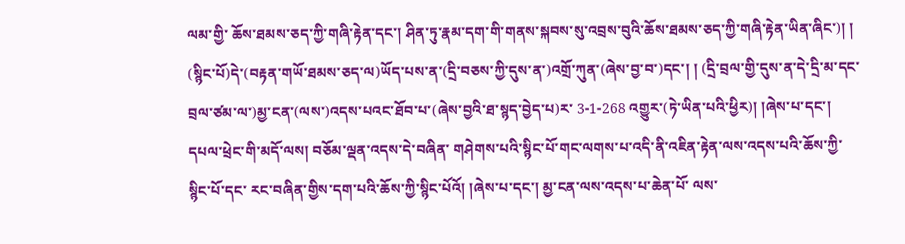ལམ་གྱི་ ཆོས་ཐམས་ཅད་ཀྱི་གཞི་རྟེན་དང་། ཤིན་ཏུ་རྣམ་དག་གི་གནས་སྐབས་སུ་འབྲས་བུའི་ཆོས་ཐམས་ཅད་ཀྱི་གཞི་རྟེན་ཡིན་ཞིང་)། ། (སྙིང་པོ)དེ་(བརྟན་གཡོ་ཐམས་ཅད་ལ)ཡོད་པས་ན་(དྲི་བཅས་ཀྱི་དུས་ན་)འགྲོ་ཀུན་(ཞེས་བྱ་བ་)དང་། ། (དྲི་བྲལ་གྱི་དུས་ན་དེ་དྲི་མ་དང་བྲལ་ཙམ་ལ་)མྱ་ངན་(ལས་)འདས་པའང་ཐོབ་པ་(ཞེས་བྱའི་ཐ་སྙད་བྱེད་པ)ར་ 3-1-268 འགྱུར་(ཏེ་ཡིན་པའི་ཕྱིར)། །ཞེས་པ་དང་། དཔལ་ཕྲེང་གི་མདོ་ལས། བཅོམ་ལྡན་འདས་དེ་བཞིན་ གཤེགས་པའི་སྙིང་པོ་གང་ལགས་པ་འདི་ནི་འཇིན་རྟེན་ལས་འདས་པའི་ཆོས་ཀྱི་སྙིང་པོ་དང་ རང་བཞིན་གྱིས་དག་པའི་ཆོས་ཀྱི་སྙིང་པོའོ། །ཞེས་པ་དང་། མྱ་ངན་ལས་འདས་པ་ཆེན་པོ་ ལས་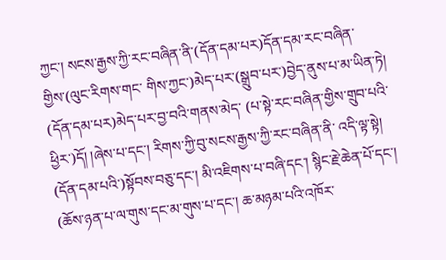ཀྱང་། སངས་རྒྱས་ཀྱི་རང་བཞིན་ནི་(དོན་དམ་པར)དོན་དམ་རང་བཞིན་གྱིས་(ལུང་རིགས་གང་ གིས་ཀྱང་)མེད་པར་(སྒྲུབ་པར་)བྱེད་ནུས་པ་མ་ཡིན་ཏེ། (དོན་དམ་པར)མེད་པར་བྱ་བའི་གནས་མེད་ (པ་སྟེ་རང་བཞིན་གྱིས་གྲུབ་པའི་ཕྱིར་)དོ། །ཞེས་པ་དང་། རིགས་ཀྱི་བུ་སངས་རྒྱས་ཀྱི་རང་བཞིན་ནི་ འདི་ལྟ་སྟེ། (དོན་དམ་པའི་)སྟོབས་བཅུ་དང་། མི་འཇིགས་པ་བཞི་དང་། སྙིང་རྗེ་ཆེན་པོ་དང་། (ཆོས་ཉན་པ་ལ་གུས་དང་མ་གུས་པ་དང་། ཆ་མཉམ་པའི་འཁོར་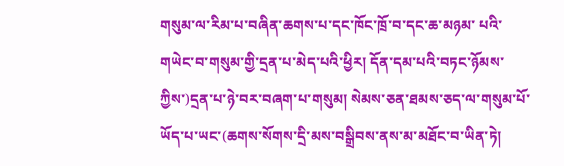གསུམ་ལ་རིམ་པ་བཞིན་ཆགས་པ་དང་ཁོང་ཁྲོ་བ་དང་ཆ་མཉམ་ པའི་གཡེང་བ་གསུམ་གྱི་དྲན་པ་མེད་པའི་ཕྱིར། དོན་དམ་པའི་བཏང་ཉོམས་ཀྱིས་)དྲན་པ་ཉེ་བར་བཞག་པ་གསུམ། སེམས་ཅན་ཐམས་ཅད་ལ་གསུམ་པོ་ཡོད་པ་ཡང་(ཆགས་སོགས་དྲི་མས་བསྒྲིབས་ནས་མ་མཐོང་བ་ཡིན་ཏེ།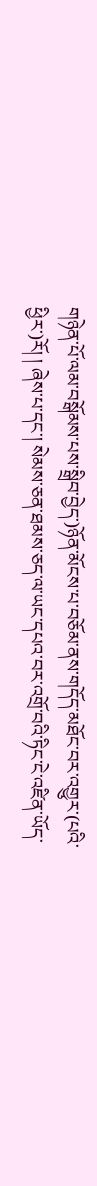གཉེན་པོ་ལམ་བསྒོམས་པས་སྒྲིབ་བྱེད་)ཉོན་མོངས་པ་བཅོམ་ནས་གདོད་མཐོང་བར་འགྱུར་(པའི་ཕྱིར་)རོ། ། ཞེས་པ་དང་། སེམས་ཅན་ཐམས་ཅད་ལ་ཡང་དཔའ་བར་འགྲོ་བའི་ཏིང་ངེ་འཛིན་ཡོད་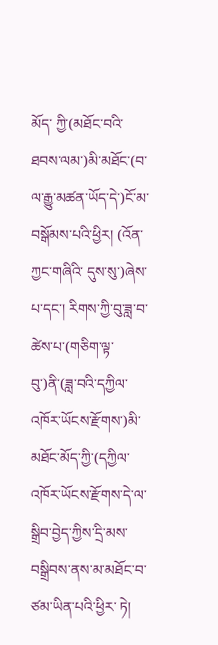མོད་ ཀྱི་(མཐོང་བའི་ཐབས་ལམ་)མི་མཐོང་(བ་ལ་རྒྱུ་མཚན་ཡོད་དེ་)ངོ་མ་བསྒོམས་པའི་ཕྱིར། (འོན་ཀྱང་གཞིའི་ དུས་སུ་)ཞེས་པ་དང་། རིགས་ཀྱི་བུ་ཟླ་བ་ཚེས་པ་(གཅིག་ལྟ་བུ་)ནི་(ཟླ་བའི་དཀྱིལ་འཁོར་ཡོངས་རྫོགས་)མི་ མཐོང་མོད་ཀྱི་(དཀྱིལ་འཁོར་ཡོངས་རྫོགས་དེ་ལ་སྒྲིབ་བྱེད་ཀྱིས་དྲི་མས་བསྒྲིབས་ནས་མ་མཐོང་བ་ཙམ་ཡིན་པའི་ཕྱིར་ ཏེ།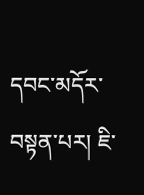དབང་མདོར་བསྟན་པར། ཇི་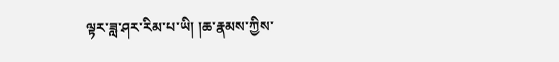ལྟར་ཟླ་ཤར་རིམ་པ་ཡི། །ཆ་རྣམས་ཀྱིས་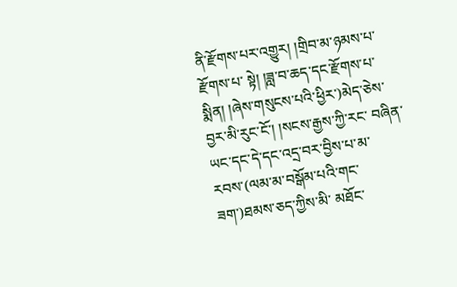ནི་རྫོགས་པར་འགྱུར། །གྲིབ་མ་ཉམས་པ་རྫོགས་པ་ སྟེ། །ཟླ་བ་ཆད་དང་རྫོགས་པ་སྨིན། །ཞེས་གསུངས་པའི་ཕྱིར་)མེད་ཅེས་བྱར་མི་རུང་ངོ་། །སངས་རྒྱས་ཀྱི་རང་ བཞིན་ཡང་དང་དེ་དང་འདྲ་བར་བྱིས་པ་མ་རབས་(ལམ་མ་བསྒོམ་པའི་གང་ཟག་)ཐམས་ཅད་ཀྱིས་མི་ མཐོང་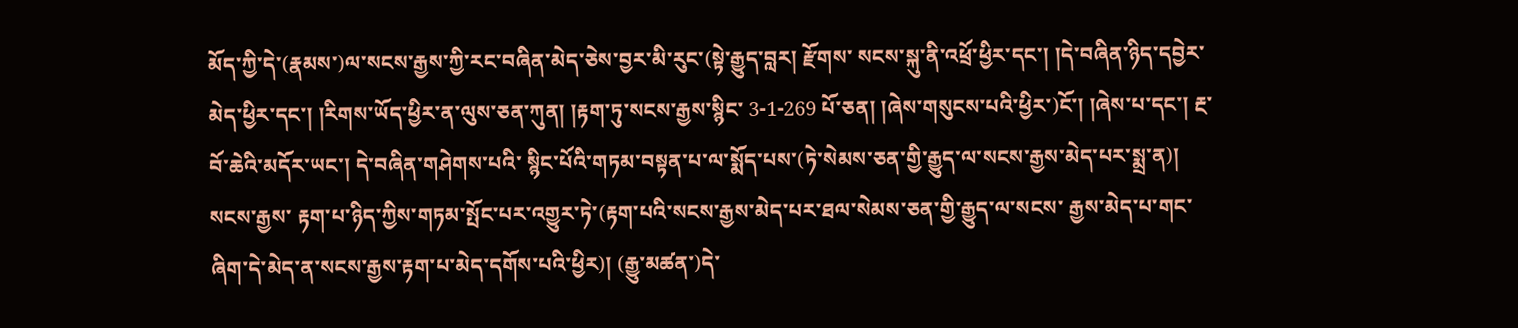མོད་ཀྱི་དེ་(རྣམས་)ལ་སངས་རྒྱས་ཀྱི་རང་བཞིན་མེད་ཅེས་བྱར་མི་རུང་(སྟེ་རྒྱུད་བླར། རྫོགས་ སངས་སྐུ་ནི་འཕྲོ་ཕྱིར་དང་། །དེ་བཞིན་ཉིད་དབྱེར་མེད་ཕྱིར་དང་། །རིགས་ཡོད་ཕྱིར་ན་ལུས་ཅན་ཀུན། །རྟག་ཏུ་སངས་རྒྱས་སྙིང་ 3-1-269 པོ་ཅན། །ཞེས་གསུངས་པའི་ཕྱིར་)ངོ་། །ཞེས་པ་དང་། རྔ་བོ་ཆེའི་མདོར་ཡང་། དེ་བཞིན་གཤེགས་པའི་ སྙིང་པོའི་གཏམ་བསྟན་པ་ལ་སྨོད་པས་(ཏེ་སེམས་ཅན་གྱི་རྒྱུད་ལ་སངས་རྒྱས་མེད་པར་སྨྲ་ན)། སངས་རྒྱས་ རྟག་པ་ཉིད་ཀྱིས་གཏམ་སྤོང་པར་འགྱུར་ཏེ་(རྟག་པའི་སངས་རྒྱས་མེད་པར་ཐལ་སེམས་ཅན་གྱི་རྒྱུད་ལ་སངས་ རྒྱས་མེད་པ་གང་ཞིག་དེ་མེད་ན་སངས་རྒྱས་རྟག་པ་མེད་དགོས་པའི་ཕྱིར)། (རྒྱུ་མཚན་)དེ་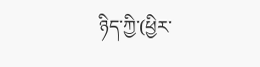ཉིད་ཀྱི་(ཕྱིར་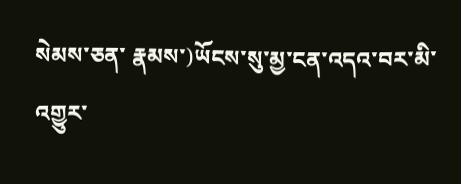སེམས་ཅན་ རྣམས་)ཡོངས་སུ་མྱ་ངན་འདའ་བར་མི་འགྱུར་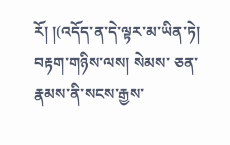རོ། །(འདོད་ན་དེ་ལྟར་མ་ཡིན་ཏེ། བརྟག་གཉིས་ལས། སེམས་ ཅན་རྣམས་ནི་སངས་རྒྱས་